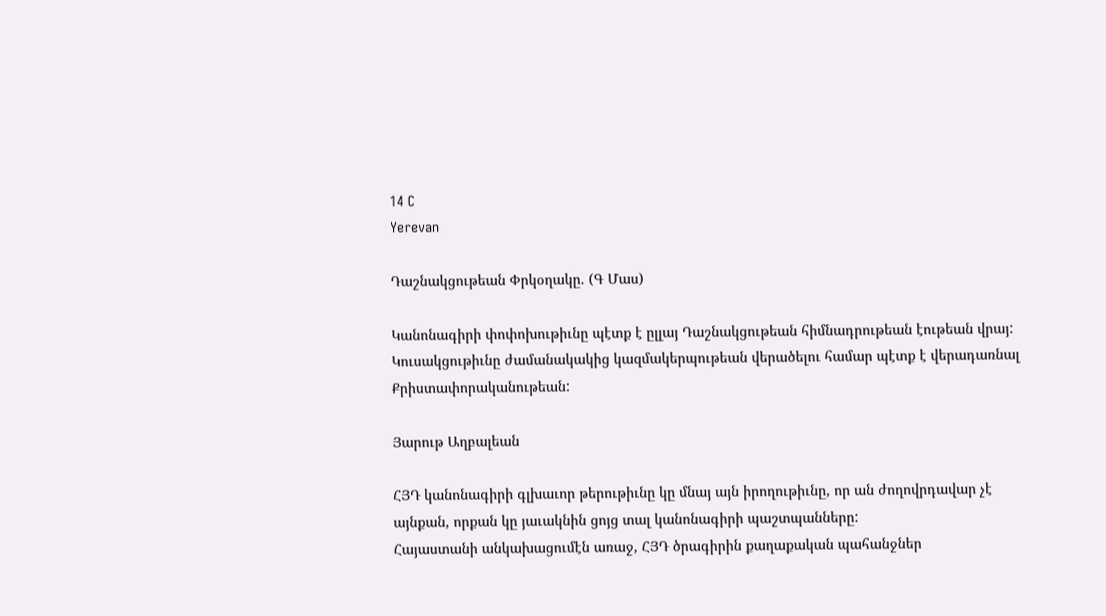14 C
Yerevan

Դաշնակցութեան Փրկօղակը. (Գ Մաս)

Կանոնագիրի փոփոխութիւնը պէտք է ըլլայ Դաշնակցութեան հիմնադրութեան էութեան վրայ: Կուսակցութիւնը ժամանակակից կազմակերպութեան վերածելու համար պէտք է վերադառնալ Քրիստափորականութեան:

Յարութ Աղբալեան

ՀՅԴ կանոնագիրի գլխաւոր թերութիւնը կը մնայ այն իրողութիւնը, որ ան ժողովրդավար չէ այնքան, որքան կը յաւակնին ցոյց տալ կանոնագիրի պաշտպանները:
Հայաստանի անկախացումէն առաջ, ՀՅԴ ծրագիրին քաղաքական պահանջներ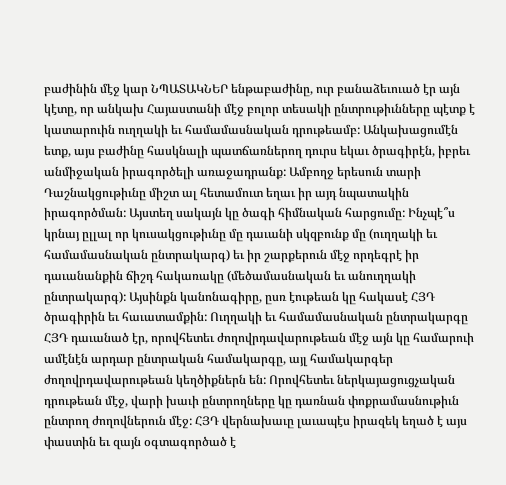բաժինին մէջ կար ՆՊԱՏԱԿՆԵՐ ենթաբաժինը, ուր բանաձեւուած էր այն կէտը, որ անկախ Հայաստանի մէջ բոլոր տեսակի ընտրութիւնները պէտք է կատարուին ուղղակի եւ համամասնական դրութեամբ: Անկախացումէն ետք, այս բաժինը հասկնալի պատճառներող դուրս եկաւ ծրագիրէն, իբրեւ անմիջական իրագործելի առաջադրանք: Ամբողջ երեսուն տարի Դաշնակցութիւնը միշտ ալ հետամուտ եղաւ իր այդ նպատակին իրագործման: Այստեղ սակայն կը ծագի հիմնական հարցումը: Ինչպէ՞ս կրնայ ըլլալ որ կուսակցութիւնը մը դաւանի սկզբունք մը (ուղղակի եւ համամասնական ընտրակարգ) եւ իր շարքերուն մէջ որդեգրէ իր դաւանանքին ճիշդ հակառակը (մեծամասնական եւ անուղղակի ընտրակարգ): Այսինքն կանոնագիրը, ըսռ էութեան կը հակասէ ՀՅԴ ծրագիրին եւ հաւատամքին: Ուղղակի եւ համամասնական ընտրակարգը ՀՅԴ դաւանած էր, որովհետեւ ժողովրդավարութեան մէջ այն կը համարուի ամէնէն արդար ընտրական համակարգը, այլ համակարգեր ժողովրդավարութեան կեղծիքներն են: Որովհետեւ ներկայացուցչական դրութեան մէջ, վարի խաւի ընտրողները կը դառնան փոքրամասնութիւն ընտրող ժողովներուն մէջ: ՀՅԴ վերնախաւը լաւապէս իրազեկ եղած է այս փաստին եւ զայն օգտագործած է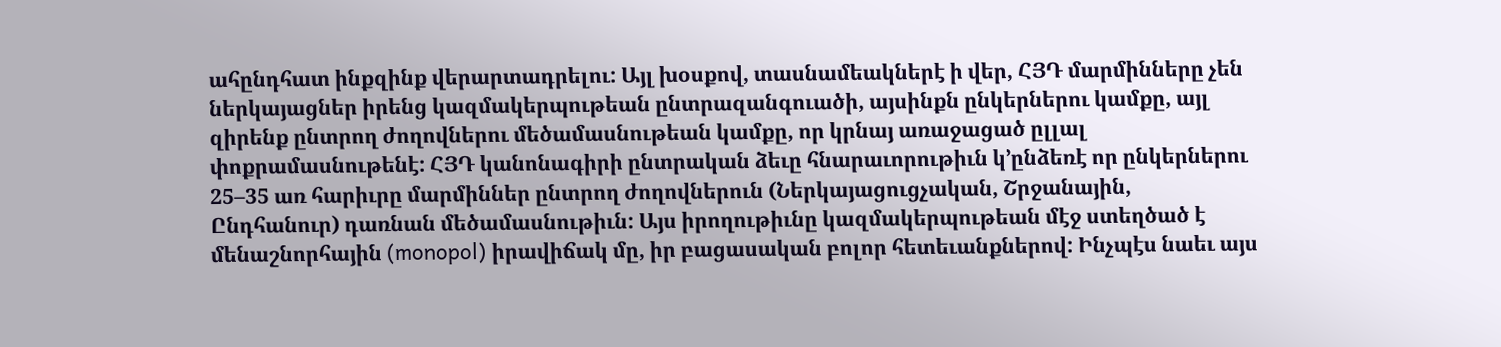ահընդհատ ինքզինք վերարտադրելու: Այլ խօսքով, տասնամեակներէ ի վեր, ՀՅԴ մարմինները չեն ներկայացներ իրենց կազմակերպութեան ընտրազանգուածի, այսինքն ընկերներու կամքը, այլ զիրենք ընտրող ժողովներու մեծամասնութեան կամքը, որ կրնայ առաջացած ըլլալ փոքրամասնութենէ: ՀՅԴ կանոնագիրի ընտրական ձեւը հնարաւորութիւն կ’ընձեռէ որ ընկերներու 25–35 առ հարիւրը մարմիններ ընտրող ժողովներուն (Ներկայացուցչական, Շրջանային, Ընդհանուր) դառնան մեծամասնութիւն: Այս իրողութիւնը կազմակերպութեան մէջ ստեղծած է մենաշնորհային (monopol) իրավիճակ մը, իր բացասական բոլոր հետեւանքներով: Ինչպէս նաեւ այս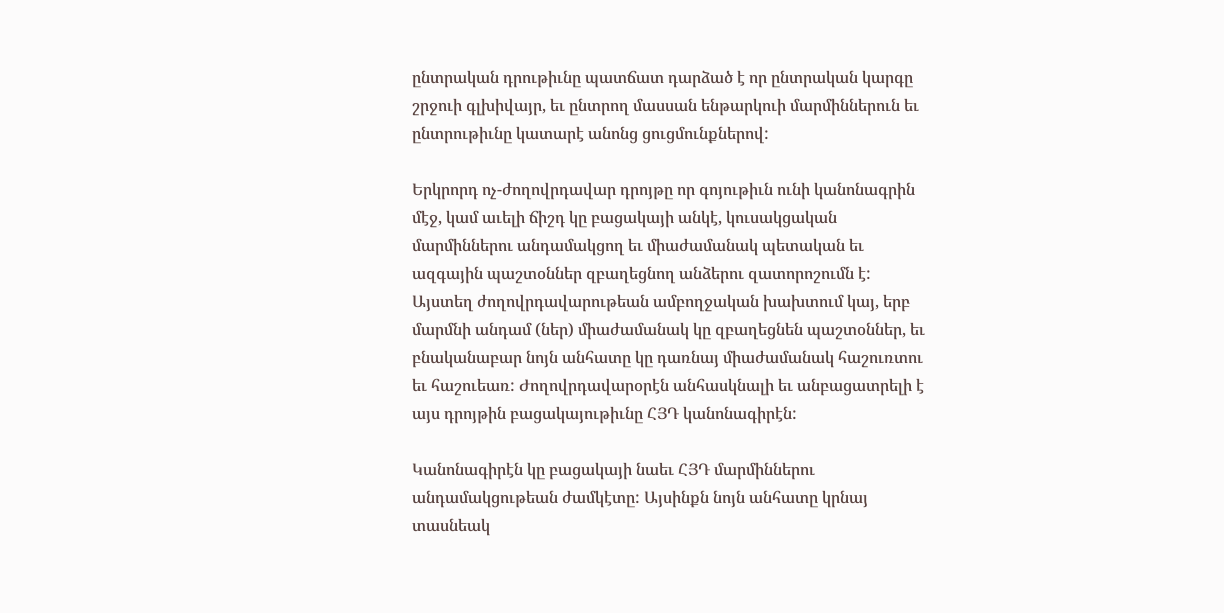ընտրական դրութիւնը պատճատ դարձած է որ ընտրական կարգը շրջուի գլխիվայր, եւ ընտրող մասսան ենթարկուի մարմիններուն եւ ընտրութիւնը կատարէ անոնց ցուցմունքներով:

Երկրորդ ոչ-ժողովրդավար դրոյթը որ գոյութիւն ունի կանոնագրին մէջ, կամ աւելի ճիշդ կը բացակայի անկէ, կուսակցական մարմիններու անդամակցող եւ միաժամանակ պետական եւ ազգային պաշտօններ զբաղեցնող անձերու զատորոշումն է: Այստեղ ժողովրդավարութեան ամբողջական խախտում կայ, երբ մարմնի անդամ (ներ) միաժամանակ կը զբաղեցնեն պաշտօններ, եւ բնականաբար նոյն անհատը կը դառնայ միաժամանակ հաշուռտու եւ հաշուեառ: Ժողովրդավարօրէն անհասկնալի եւ անբացատրելի է այս դրոյթին բացակայութիւնը ՀՅԴ կանոնագիրէն:

Կանոնագիրէն կը բացակայի նաեւ ՀՅԴ մարմիններու անդամակցութեան ժամկէտը: Այսինքն նոյն անհատը կրնայ տասնեակ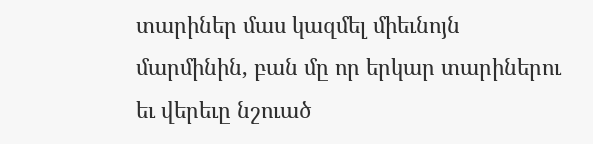տարիներ մաս կազմել միեւնոյն մարմինին, բան մը որ երկար տարիներու եւ վերեւը նշուած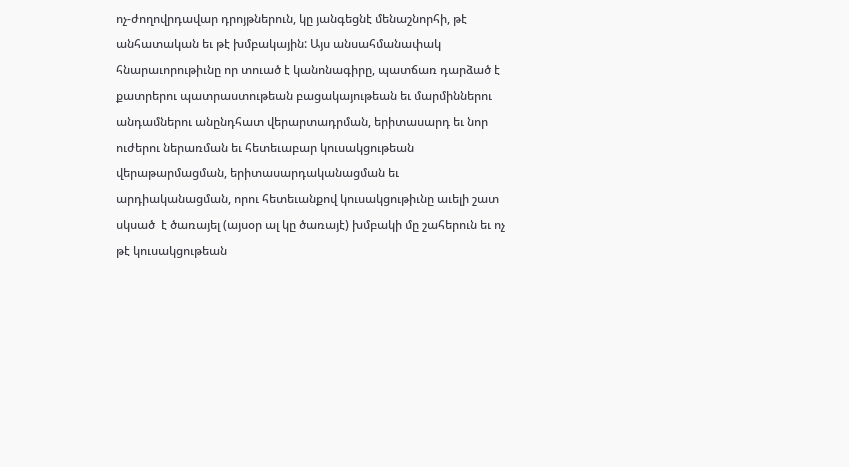ոչ-ժողովրդավար դրոյթներուն, կը յանգեցնէ մենաշնորհի, թէ անհատական եւ թէ խմբակային: Այս անսահմանափակ հնարաւորութիւնը որ տուած է կանոնագիրը, պատճառ դարձած է քատրերու պատրաստութեան բացակայութեան եւ մարմիններու անդամներու անընդհատ վերարտադրման, երիտասարդ եւ նոր ուժերու ներառման եւ հետեւաբար կուսակցութեան վերաթարմացման, երիտասարդականացման եւ արդիականացման, որու հետեւանքով կուսակցութիւնը աւելի շատ սկսած  է ծառայել (այսօր ալ կը ծառայէ) խմբակի մը շահերուն եւ ոչ թէ կուսակցութեան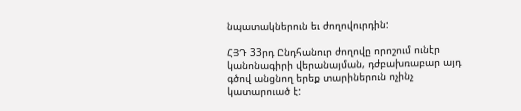նպատակներուն եւ ժողովուրդին:

ՀՅԴ 33րդ Ընդհանուր ժողովը որոշում ունէր կանոնագիրի վերանայման, դժբախռաբար այդ գծով անցնող երեք տարիներուն ոչինչ կատարուած է: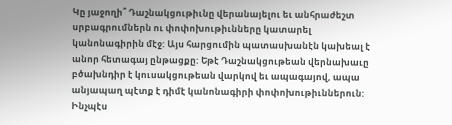Կը յաջողի՞ Դաշնակցութիւնը վերանայելու եւ անհրաժեշտ սրբագրումներն ու փոփոխութիւնները կատարել կանոնագիրին մէջ: Այս հարցումին պատասխանէն կախեալ է անոր հետագայ ընթացքը: Եթէ Դաշնակցութեան վերնախաւը բծախնդիր է կուսակցութեան վարկով եւ ապագայով, ապա անյապաղ պէտք է դիմէ կանոնագիրի փոփոխութիւններուն: Ինչպէս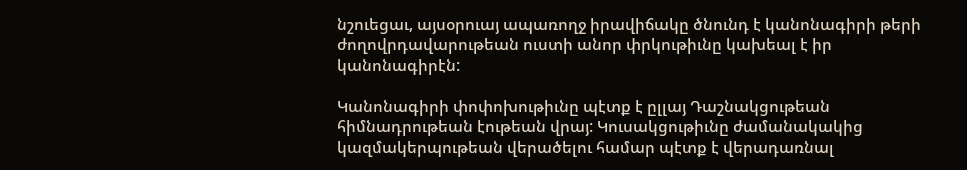նշուեցաւ, այսօրուայ ապառողջ իրավիճակը ծնունդ է կանոնագիրի թերի ժողովրդավարութեան ուստի անոր փրկութիւնը կախեալ է իր կանոնագիրէն:

Կանոնագիրի փոփոխութիւնը պէտք է ըլլայ Դաշնակցութեան հիմնադրութեան էութեան վրայ: Կուսակցութիւնը ժամանակակից կազմակերպութեան վերածելու համար պէտք է վերադառնալ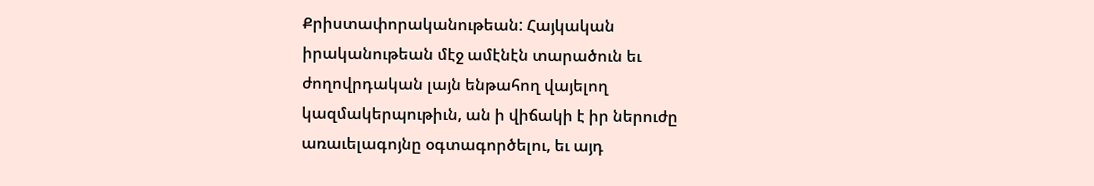Քրիստափորականութեան: Հայկական իրականութեան մէջ ամէնէն տարածուն եւ ժողովրդական լայն ենթահող վայելող կազմակերպութիւն, ան ի վիճակի է իր ներուժը առաւելագոյնը օգտագործելու, եւ այդ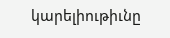կարելիութիւնը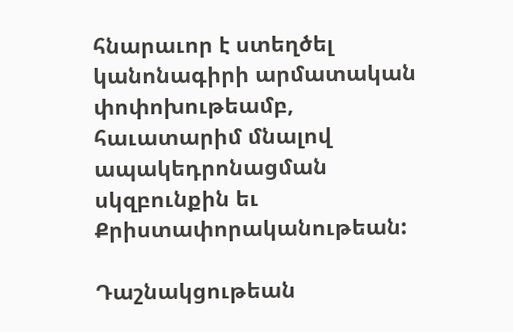հնարաւոր է ստեղծել կանոնագիրի արմատական փոփոխութեամբ, հաւատարիմ մնալով ապակեդրոնացման սկզբունքին եւ Քրիստափորականութեան:

Դաշնակցութեան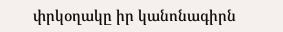փրկօղակը իր կանոնագիրն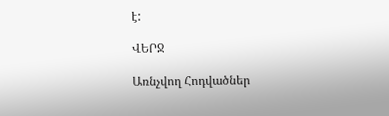է:

ՎԵՐՋ

Առնչվող Հոդվածներ